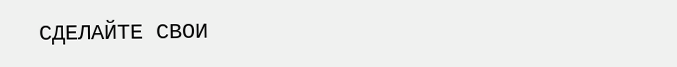СДЕЛАЙТЕ СВОИ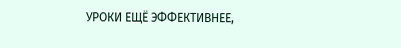УРОКИ ЕЩЁ ЭФФЕКТИВНЕЕ,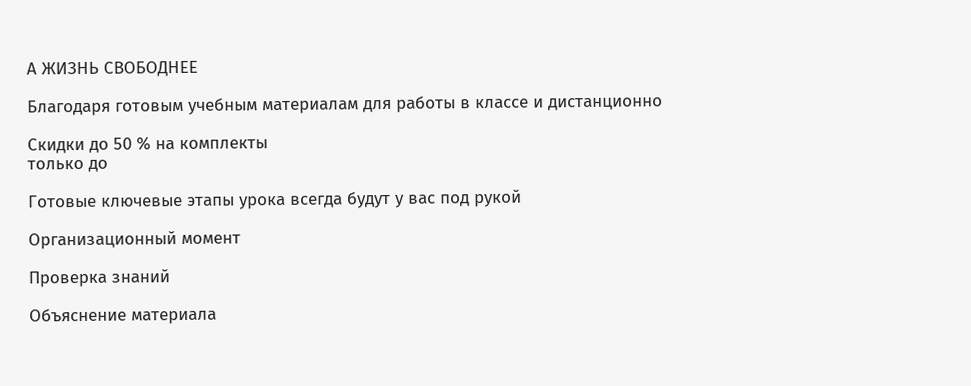А ЖИЗНЬ СВОБОДНЕЕ

Благодаря готовым учебным материалам для работы в классе и дистанционно

Скидки до 50 % на комплекты
только до

Готовые ключевые этапы урока всегда будут у вас под рукой

Организационный момент

Проверка знаний

Объяснение материала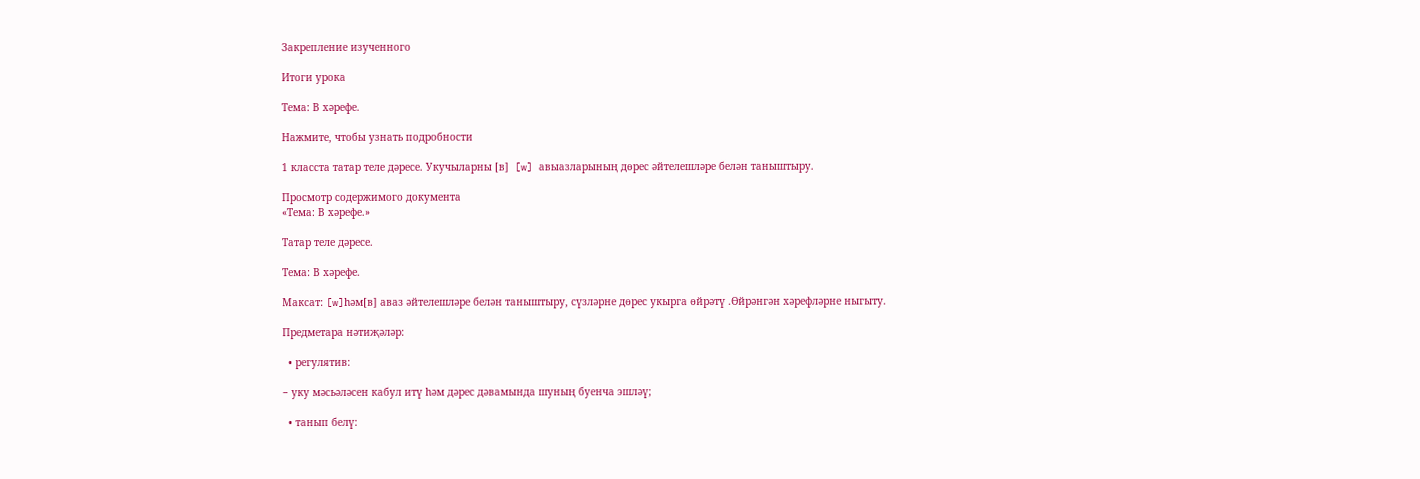Закрепление изученного

Итоги урока

Тема: В хәрефе.

Нажмите, чтобы узнать подробности

1 класста татар теле дәресе. Укучыларны [в]  [w] авыазларының дөрес әйтелешләре белән таныштыру.

Просмотр содержимого документа
«Тема: В хәрефе.»

Татар теле дәресе.

Тема: В хәрефе.

Максат: [w]һәм[в] аваз әйтелешләре белән таныштыру, сүзләрне дөрес укырга өйрәтү .Өйрәнгән хәрефләрне ныгыту.

Предметара нәтиҗәләр:

  • регулятив:

− уку мәсьәләсен кабул итү һәм дәрес дәвамында шуның буенча эшләү;

  • танып белү: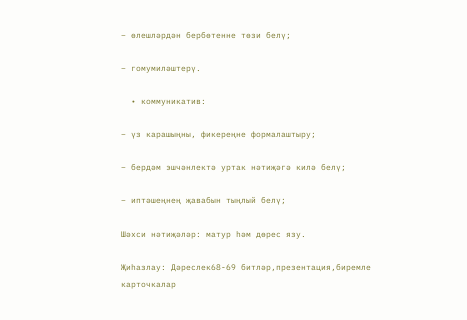− өлешләрдән бербөтенне төзи белү;

− гомумиләштерү.

  • коммуникатив:

− үз карашыңны, фикереңне формалаштыру;

− бердәм эшчәнлектә уртак нәтиҗәгә килә белү;

− иптәшеңнең җавабын тыңлый белү;

Шәхси нәтиҗәләр: матур һәм дөрес язу.

Җиһазлау: Дәреслек68-69 битләр,презентация,биремле карточкалар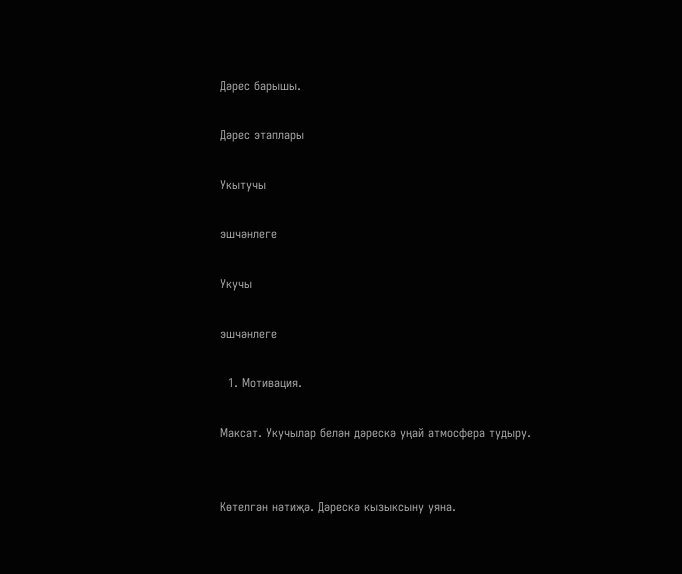Дәрес барышы.

Дәрес этаплары

Укытучы

эшчәнлеге

Укучы

эшчәнлеге

  1. Мотивация.

Максат. Укучылар белән дәрескә уңай атмосфера тудыру.


Көтелгән нәтиҗә. Дәрескә кызыксыну уяна.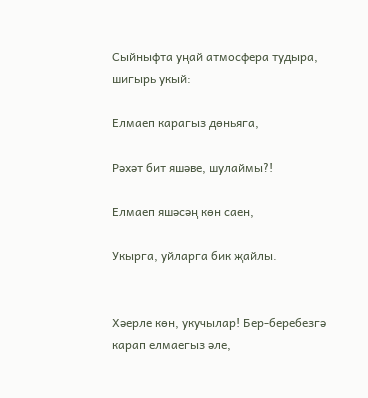Сыйныфта уңай атмосфера тудыра, шигырь укый:

Елмаеп карагыз дөньяга,

Рәхәт бит яшәве, шулаймы?!

Елмаеп яшәсәң көн саен,

Укырга, уйларга бик җайлы.


Хәерле көн, укучылар! Бер-беребезгә карап елмаегыз әле,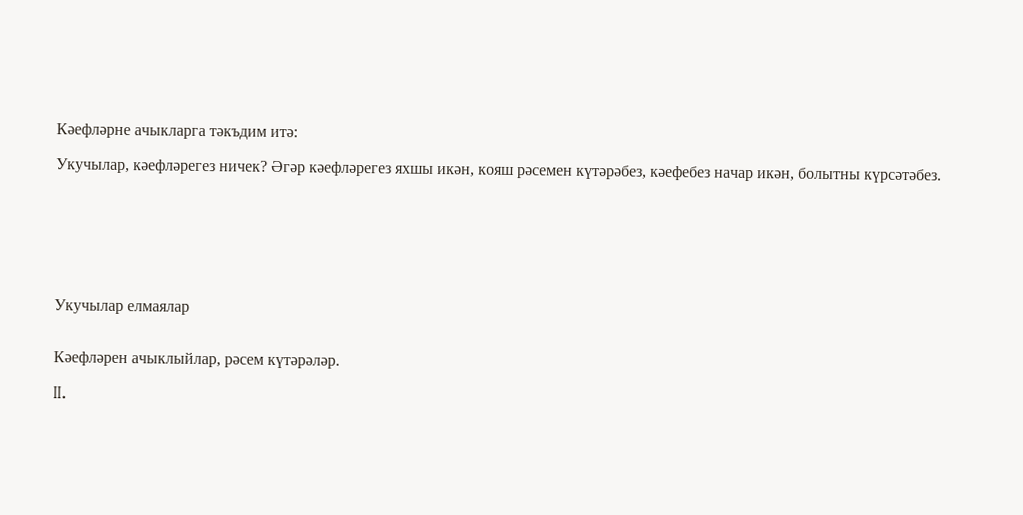Кәефләрне ачыкларга тәкъдим итә:

Укучылар, кәефләрегез ничек? Әгәр кәефләрегез яхшы икән, кояш рәсемен күтәрәбез, кәефебез начар икән, болытны күрсәтәбез.







Укучылар елмаялар


Кәефләрен ачыклыйлар, рәсем күтәрәләр.

II.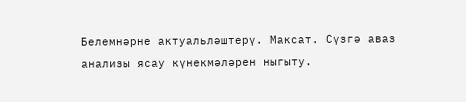Белемнәрне актуальләштерү. Максат. Сүзгә аваз анализы ясау күнекмәләрен ныгыту.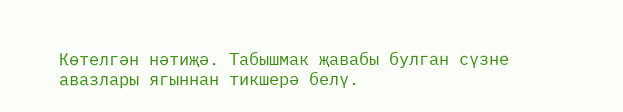Көтелгән нәтиҗә. Табышмак җавабы булган сүзне авазлары ягыннан тикшерә белү.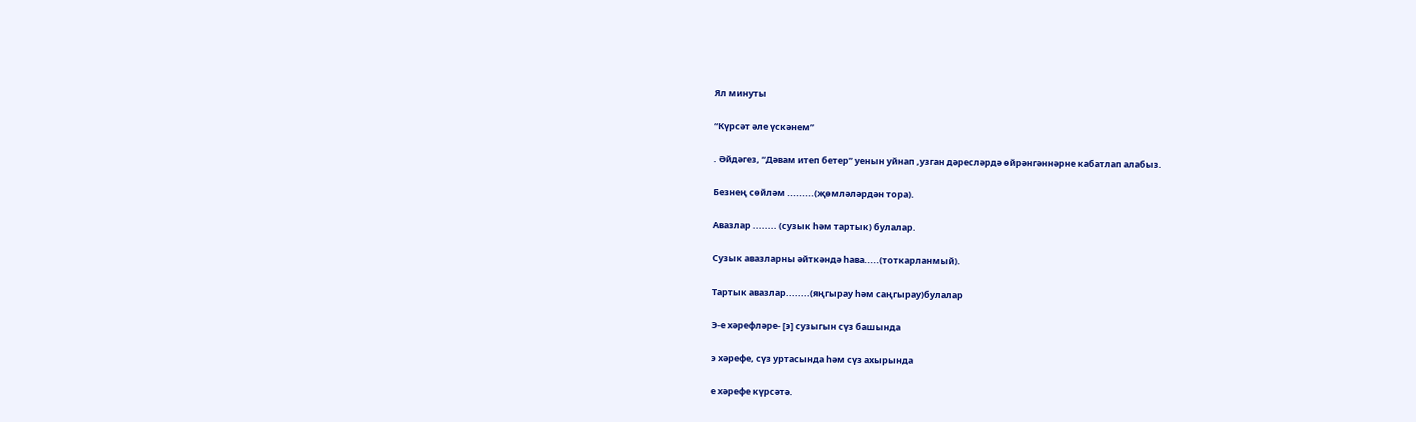Ял минуты

“Күрсәт әле үскәнем”

. Әйдәгез, “Дәвам итеп бетер” уенын уйнап ,узган дәресләрдә өйрәнгәннәрне кабатлап алабыз.

Безнең сөйләм .........(җөмләләрдән тора).

Авазлар ........ (сузык һәм тартык) булалар.

Сузык авазларны әйткәндә һава.....(тоткарланмый).

Тартык авазлар........(яңгырау һәм саңгырау)булалар

Э-е хәрефләре- [э] сузыгын сүз башында

э хәрефе, сүз уртасында һәм сүз ахырында

е хәрефе күрсәтә.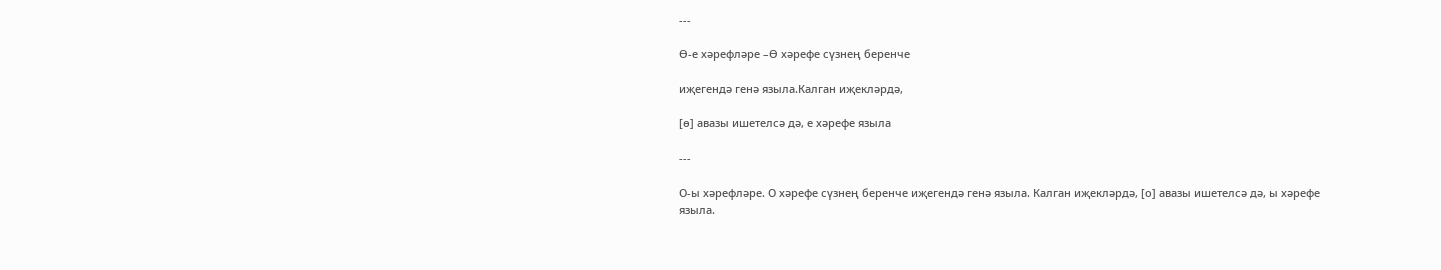---

Ө-е хәрефләре –Ө хәрефе сүзнең беренче

иҗегендә генә языла.Калган иҗекләрдә,

[ө] авазы ишетелсә дә, е хәрефе языла

---

О-ы хәрефләре. О хәрефе сүзнең беренче иҗегендә генә языла. Калган иҗекләрдә, [о] авазы ишетелсә дә, ы хәрефе языла.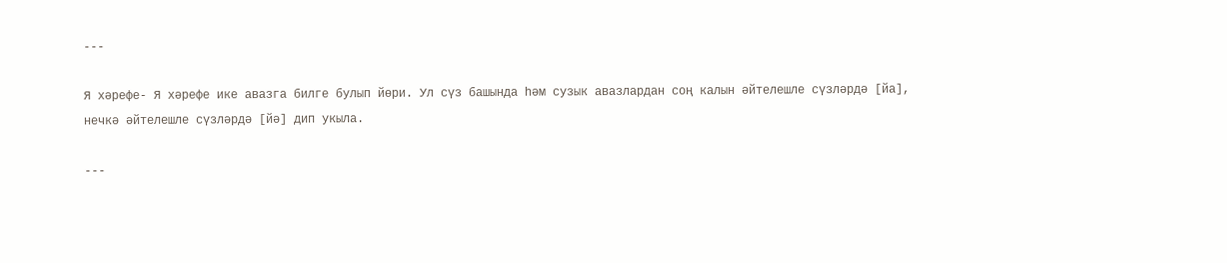---

Я хәрефе- Я хәрефе ике авазга билге булып йөри. Ул сүз башында һәм сузык авазлардан соң калын әйтелешле сүзләрдә [йа], нечкә әйтелешле сүзләрдә [йә] дип укыла.

---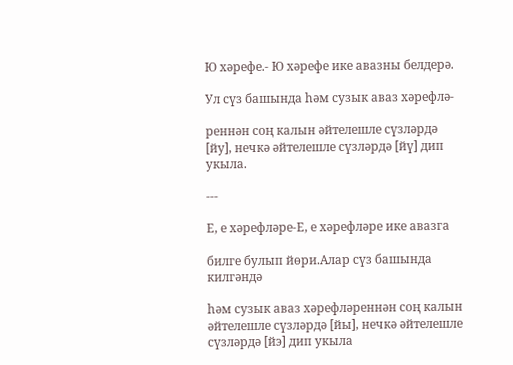Ю хәрефе.- Ю хәрефе ике авазны белдерә.

Ул сүз башында һәм сузык аваз хәрефлә-

реннән соң калын әйтелешле сүзләрдә [йу], нечкә әйтелешле сүзләрдә [йү] дип укыла.

---

Е, е хәрефләре-Е, е хәрефләре ике авазга

билге булып йөри.Алар сүз башында килгәндә

һәм сузык аваз хәрефләреннән соң калын әйтелешле сүзләрдә [йы], нечкә әйтелешле сүзләрдә [йэ] дип укыла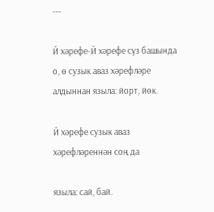---

Й хәрефе-Й хәрефе сүз башында о, ө сузык аваз хәрефләре алдыннан языла: йорт, йөк.

Й хәрефе сузык аваз хәрефләреннән соң да

языла: сай, бай.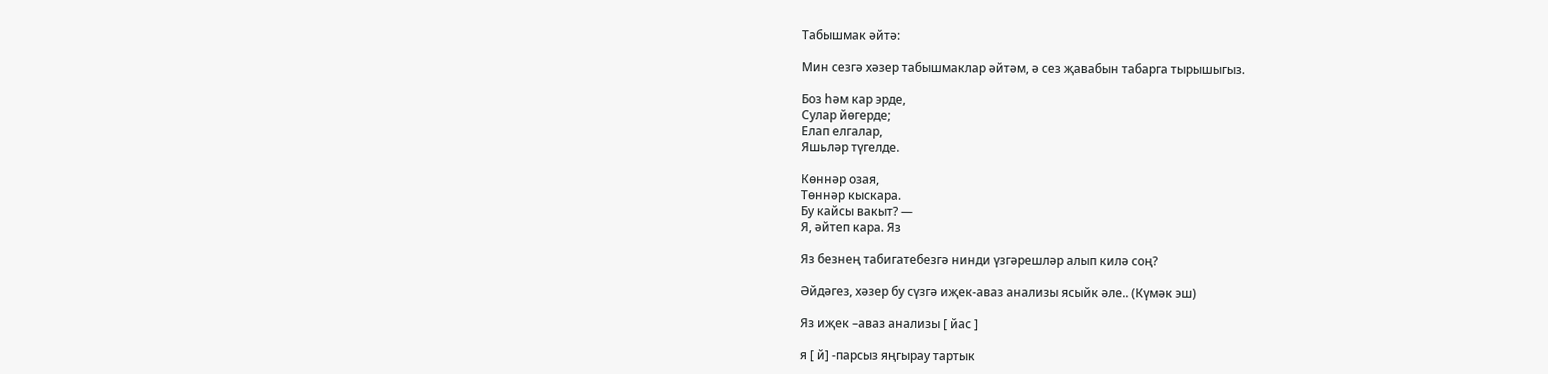Табышмак әйтә:

Мин сезгә хәзер табышмаклар әйтәм, ә сез җавабын табарга тырышыгыз.

Боз һәм кар эрде,
Сулар йөгерде;
Елап елгалар,
Яшьләр түгелде.

Көннәр озая,
Төннәр кыскара.
Бу кайсы вакыт? —
Я, әйтеп кара. Яз

Яз безнең табигатебезгә нинди үзгәрешләр алып килә соң?

Әйдәгез, хәзер бу сүзгә иҗек-аваз анализы ясыйк әле.. (Күмәк эш)

Яз иҗек –аваз анализы [ йас ]

я [ й] -парсыз яңгырау тартык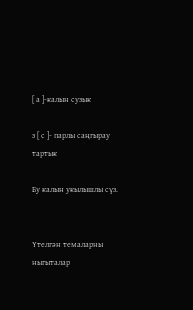[ а ]-калын сузык

з [ с ]- парлы саңгырау тартык

Бу калын укылышлы сүз.


Үтелгән темаларны ныгыталар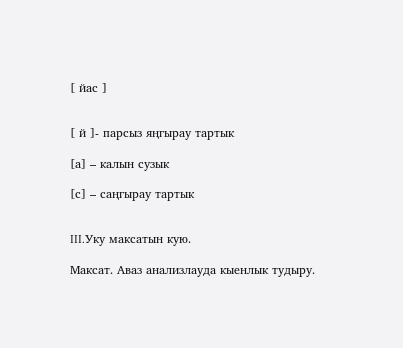[ йас ]


[ й ]- парсыз яңгырау тартык

[а] – калын сузык

[с] – саңгырау тартык


III.Уку максатын кую.

Максат. Аваз анализлауда кыенлык тудыру.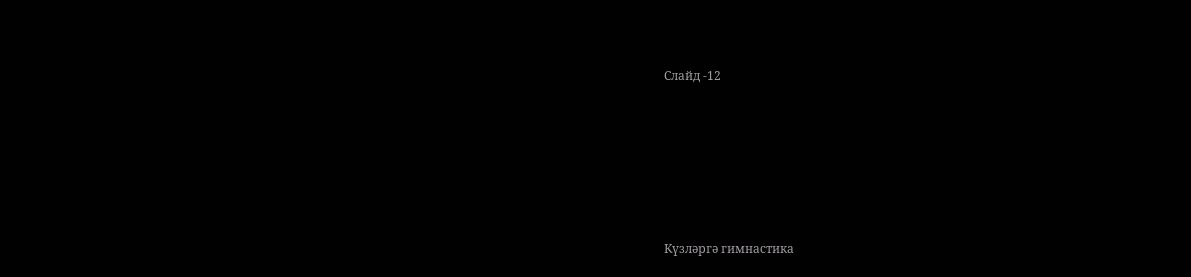Слайд -12






Күзләргә гимнастика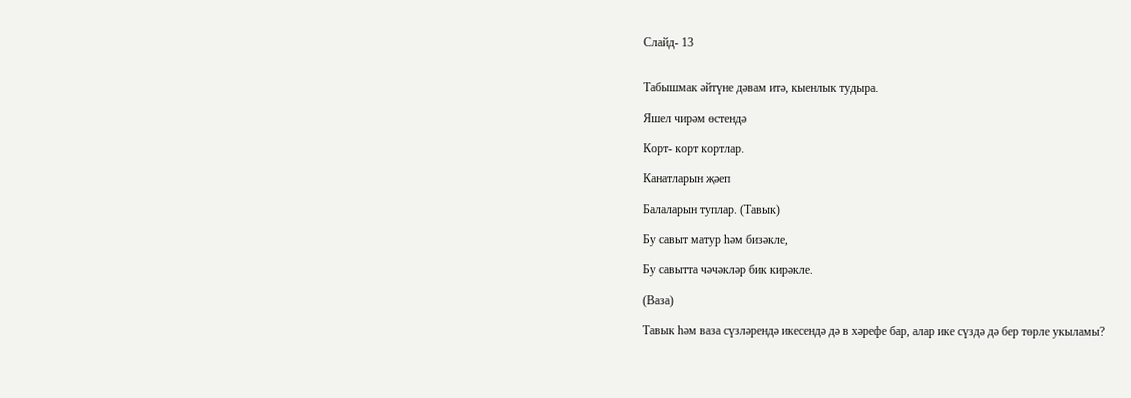Слайд- 13


Табышмак әйтүне дәвам итә, кыенлык тудыра.

Яшел чирәм өстендә

Корт- корт кортлар.

Канатларын җәеп

Балаларын туплар. (Тавык)

Бу савыт матур һәм бизәкле,

Бу савытта чәчәкләр бик кирәкле.

(Ваза)

Тавык һәм ваза сүзләрендә икесендә дә в хәрефе бар, алар ике сүздә дә бер төрле укыламы?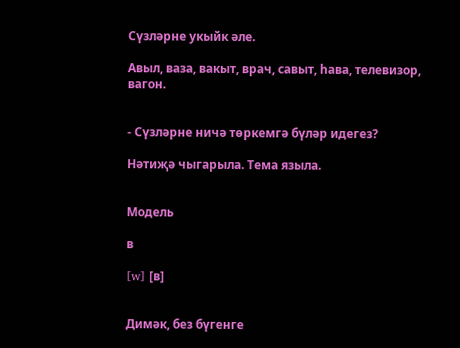Сүзләрне укыйк әле.

Авыл, ваза, вакыт, врач, савыт, һава, телевизор, вагон.


- Сүзләрне ничә төркемгә бүләр идегез?

Нәтиҗә чыгарыла. Тема языла.


Модель

в

[w] [в]


Димәк, без бүгенге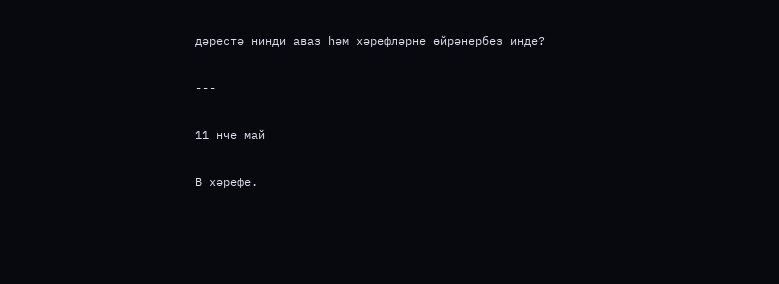дәрестә нинди аваз һәм хәрефләрне өйрәнербез инде?

---

11 нче май

В хәрефе.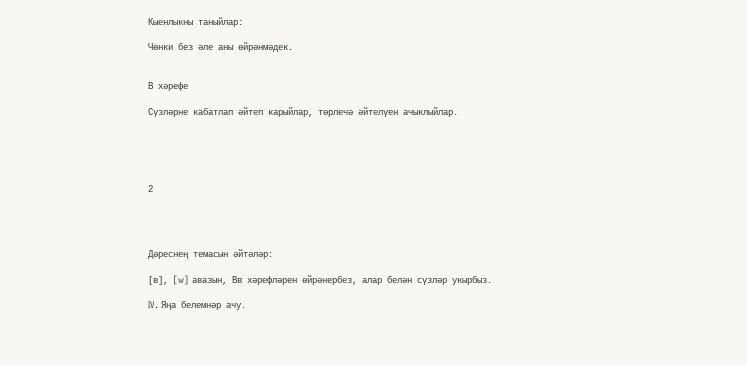Кыенлыкны таныйлар:

Чөнки без әле аны өйрәнмәдек.


В хәрефе

Сүзләрне кабатлап әйтеп карыйлар, төрлечә әйтелүен ачыклыйлар.





2




Дәреснең темасын әйтәләр:

[в], [w] авазын, Вв хәрефләрен өйрәнербез, алар белән сүзләр укырбыз.

IV. Яңа белемнәр ачу.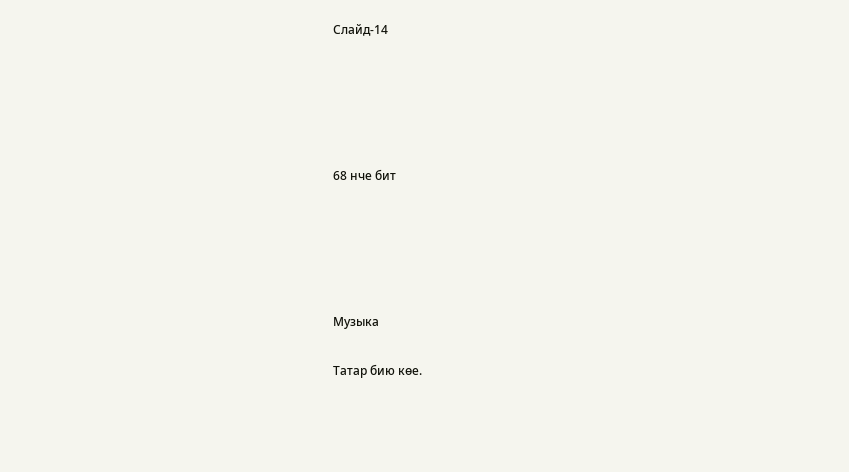Слайд-14





68 нче бит





Музыка

Татар бию көе.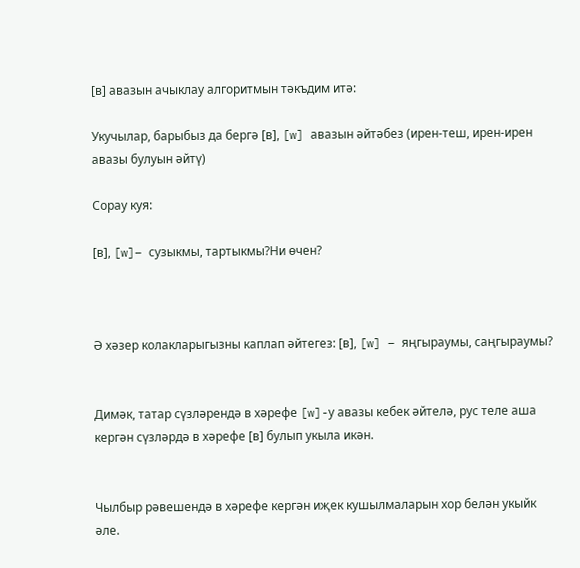[в] авазын ачыклау алгоритмын тәкъдим итә:

Укучылар, барыбыз да бергә [в], [w] авазын әйтәбез (ирен-теш, ирен-ирен авазы булуын әйтү)

Сорау куя:

[в], [w]– сузыкмы, тартыкмы?Ни өчен?



Ә хәзер колакларыгызны каплап әйтегез: [в], [w] – яңгыраумы, саңгыраумы?


Димәк, татар сүзләрендә в хәрефе [w]-у авазы кебек әйтелә, рус теле аша кергән сүзләрдә в хәрефе [в] булып укыла икән.


Чылбыр рәвешендә в хәрефе кергән иҗек кушылмаларын хор белән укыйк әле.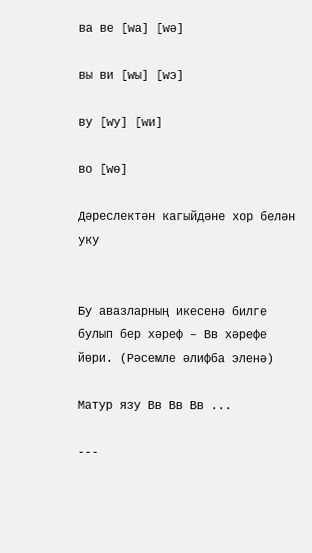ва ве [wа] [wә]

вы ви [wы] [wэ]

ву [wу] [wи]

во [wө]

Дәреслектән кагыйдәне хор белән уку


Бу авазларның икесенә билге булып бер хәреф – Вв хәрефе йөри. (Рәсемле әлифба эленә)

Матур язу Вв Вв Вв ...

---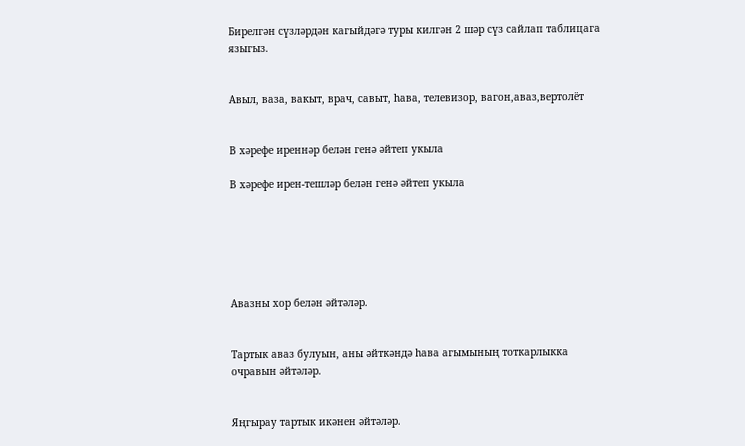Бирелгән сүзләрдән кагыйдәгә туры килгән 2 шәр сүз сайлап таблицага языгыз.


Авыл, ваза, вакыт, врач, савыт, һава, телевизор, вагон,аваз,вертолёт


В хәрефе иреннәр белән генә әйтеп укыла

В хәрефе ирен-тешләр белән генә әйтеп укыла






Авазны хор белән әйтәләр.


Тартык аваз булуын, аны әйткәндә һава агымының тоткарлыкка очравын әйтәләр.


Яңгырау тартык икәнен әйтәләр.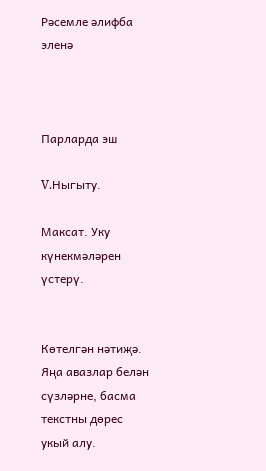Рәсемле әлифба эленә



Парларда эш

V.Ныгыту.

Максат. Уку күнекмәләрен үстерү.


Көтелгән нәтиҗә. Яңа авазлар белән сүзләрне, басма текстны дөрес укый алу.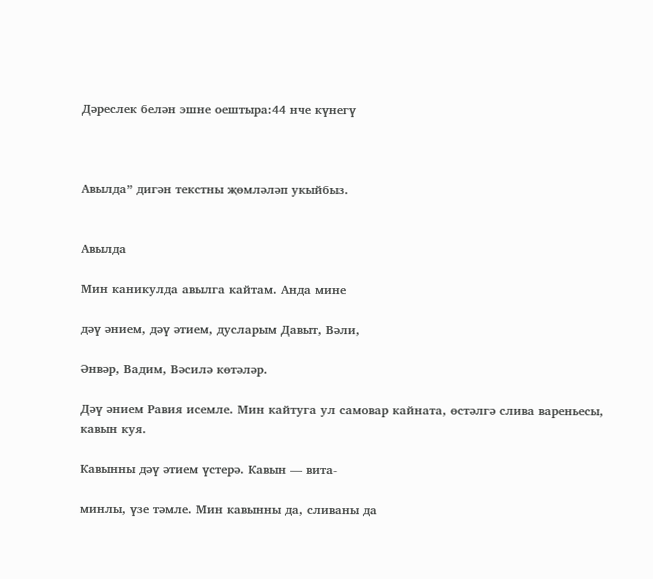Дәреслек белән эшне оештыра:44 нче күнегү



Авылда” дигән текстны җөмләләп укыйбыз.


Авылда

Мин каникулда авылга кайтам. Анда мине

дәү әнием, дәү әтием, дусларым Давыт, Вәли,

Әнвәр, Вадим, Вәсилә көтәләр.

Дәү әнием Равия исемле. Мин кайтуга ул самовар кайната, өстәлгә слива вареньесы, кавын куя.

Кавынны дәү әтием үстерә. Кавын — вита-

минлы, үзе тәмле. Мин кавынны да, сливаны да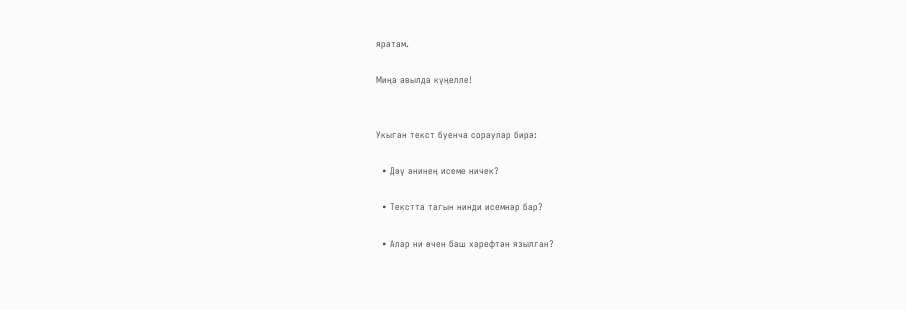яратам.

Миңа авылда күңелле!


Укыган текст буенча сораулар бирә:

  • Дәү әнинең исеме ничек?

  • Текстта тагын нинди исемнәр бар?

  • Алар ни өчен баш хәрефтән язылган?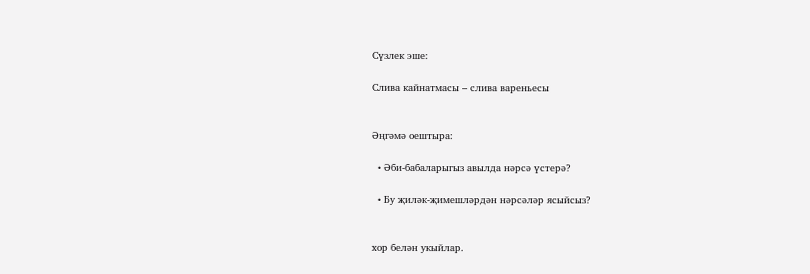Сүзлек эше:

Слива кайнатмасы – слива вареньесы


Әңгәмә оештыра:

  • Әби-бабаларыгыз авылда нәрсә үстерә?

  • Бу җиләк-җимешләрдән нәрсәләр ясыйсыз?


хор белән укыйлар.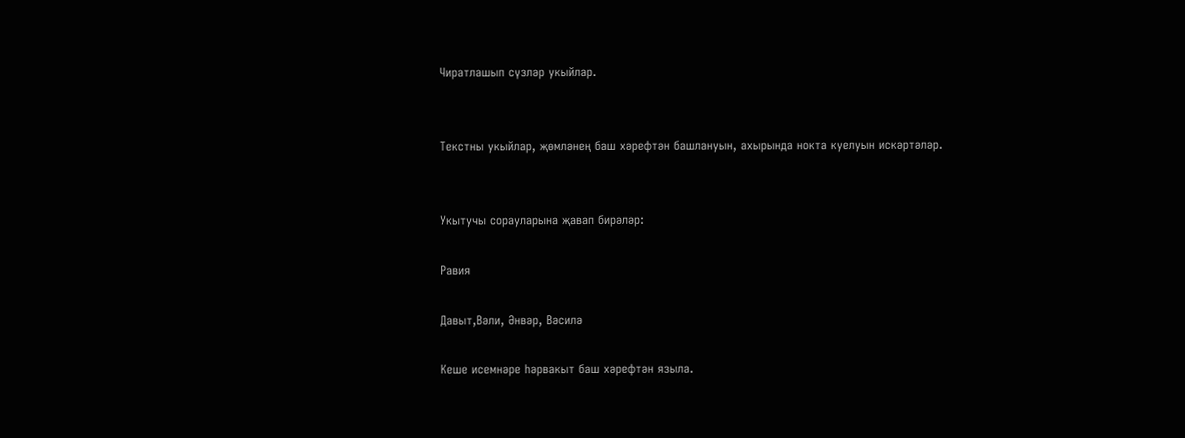Чиратлашып сүзләр укыйлар.


Текстны укыйлар, җөмләнең баш хәрефтән башлануын, ахырында нокта куелуын искәртәләр.


Укытучы сорауларына җавап бирәләр:

Равия

Давыт,Вәли, Әнвәр, Вәсилә

Кеше исемнәре һәрвакыт баш хәрефтән языла.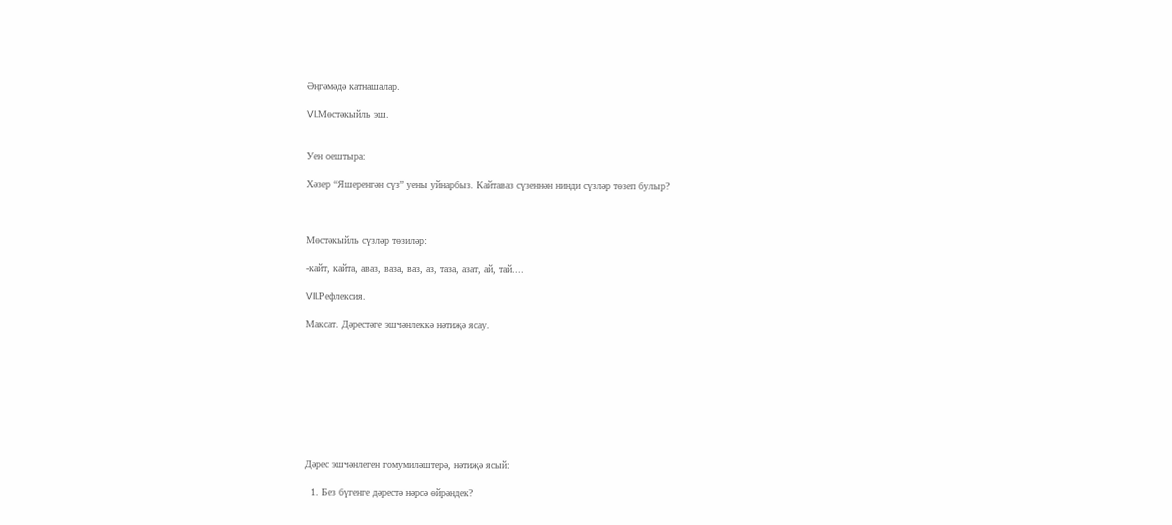Әңгәмәдә катнашалар.

VI.Мөстәкыйль эш.


Уен оештыра:

Хәзер “Яшеренгән сүз” уены уйнарбыз. Кайтаваз сүзеннән нинди сүзләр төзеп булыр?



Мөстәкыйль сүзләр төзиләр:

-кайт, кайта, аваз, ваза, ваз, аз, таза, азат, ай, тай....

VII.Рефлексия.

Максат. Дәрестәге эшчәнлеккә нәтиҗә ясау.









Дәрес эшчәнлеген гомумиләштерә, нәтиҗә ясый:

  1. Без бүгенге дәрестә нәрсә өйрәндек?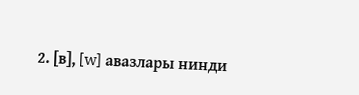2. [в], [w] авазлары нинди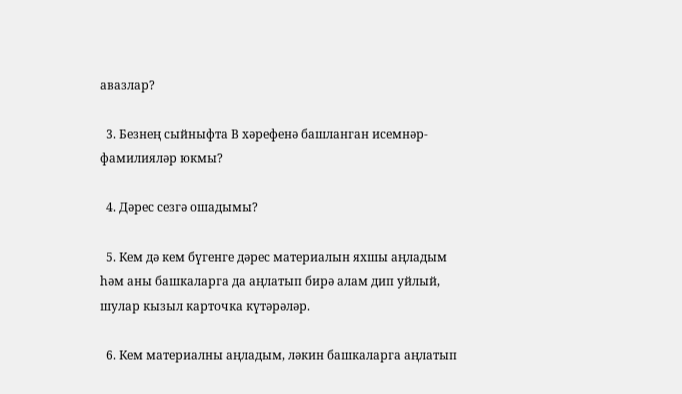авазлар?

  3. Безнең сыйныфта В хәрефенә башланган исемнәр-фамилияләр юкмы?

  4. Дәрес сезгә ошадымы?

  5. Кем дә кем бүгенге дәрес материалын яхшы аңладым һәм аны башкаларга да аңлатып бирә алам дип уйлый, шулар кызыл карточка күтәрәләр.

  6. Кем материалны аңладым, ләкин башкаларга аңлатып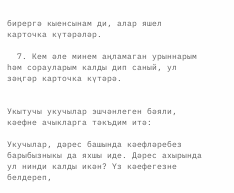бирергә кыенсынам ди, алар яшел карточка күтәрәләр.

  7. Кем әле минем аңламаган урыннарым һәм сорауларым калды дип саный, ул зәңгәр карточка күтәрә.


Укытучы укучылар эшчәнлеген бәяли, кәефне ачыкларга тәкъдим итә:

Укучылар, дәрес башында кәефләребез барыбызныкы да яхшы иде. Дәрес ахырында ул нинди калды икән? Үз кәефегезне белдереп,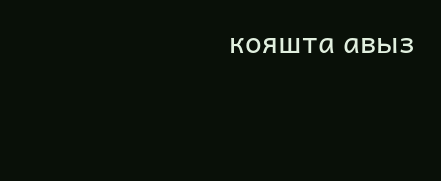кояшта авыз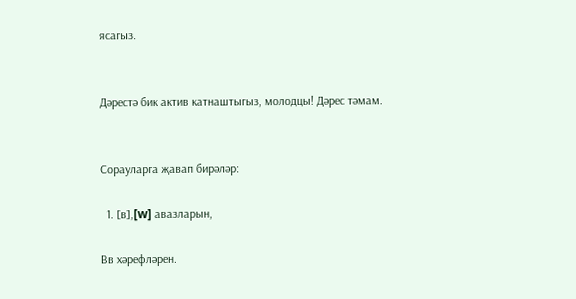ясагыз.


Дәрестә бик актив катнаштыгыз, молодцы! Дәрес тәмам.


Сорауларга җавап бирәләр:

  1. [в],[w] авазларын,

Вв хәрефләрен.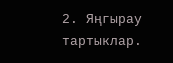2. Яңгырау тартыклар.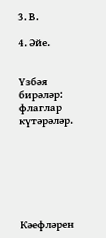3. В.

4. Әйе.


Үзбәя бирәләр: флаглар күтәрәләр.







Кәефләрен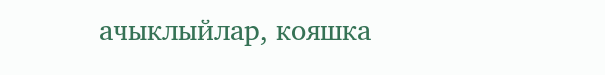ачыклыйлар, кояшка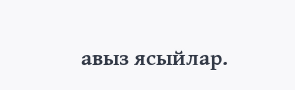авыз ясыйлар.